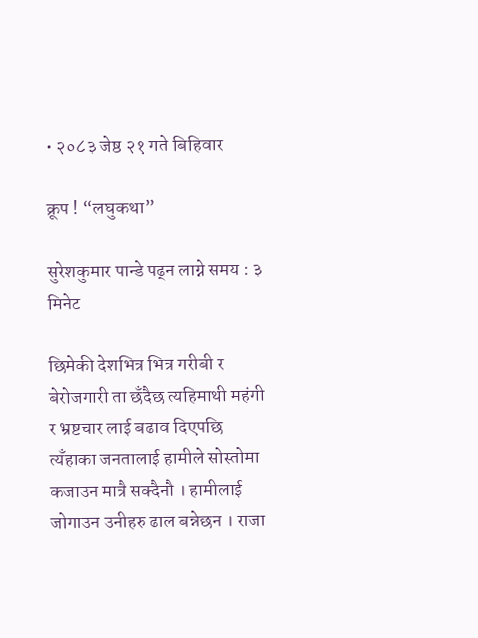• २०८३ जेष्ठ २१ गते बिहिवार

क्रूप ! “लघुकथा”

सुरेशकुमार पान्डे पढ्न लाग्ने समय : ३ मिनेट

छिमेकी देशभित्र भित्र गरीबी र बेरोजगारी ता छँदैछ त्यहिमाथी महंगी र भ्रष्टचार लाई बढाव दिएपछि त्यँहाका जनतालाई हामीले सोस्तोमा कजाउन मात्रै सक्दैनौ । हामीलाई जोगाउन उनीहरु ढाल बन्नेछन । राजा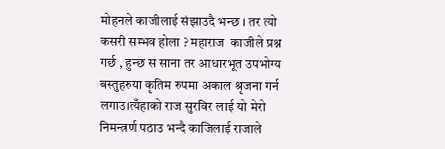मोहनले काजीलाई संझाउदै भन्छ । तर त्यो कसरी सम्भव होला ? महाराज  काजीले प्रश्न गर्छ , हुन्छ स साना तर आधारभूत उपभोग्य बस्तुहरुया कृतिम रुपमा अकाल श्रृजना गर्न लगाउ।त्यँहाको राज सुरविर लाई यो मेरो निमन्त्रर्ण पठाउ भन्दै काजिलाई राजाले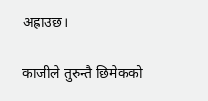अह्राउछ।

काजीले तुरुन्तै छिमेकको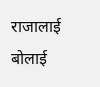राजालाई बोलाई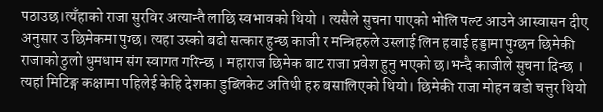पठाउछ।त्यँहाको राजा सुरविर अत्यान्तै लाछि स्वभावको थियो । त्यसैले सुचना पाएको भोलि पल्ट आउने आस्वासन दीए अनुसार उ छिमेकमा पुग्छ। त्यहा उस्को बढो सत्कार हुन्छ काजी र मन्त्रिहरुले उस्लाई लिन हवाई हड्डामा पुग्छन छिमेकी राजाको ठुलो धुमधाम संग स्वागत गरिन्छ । महाराज छिमेक बाट राजा प्रवेश हुनु भएको छ।भन्दै काजीले सुचना दिन्छ । त्यहां मिटिङ्ग कक्षामा पहिलेई केहि देशका डुब्लिकेट अतिथी हरु बसालिएको थियो। छिमेकी राजा मोहन बडो चत्तुर थियो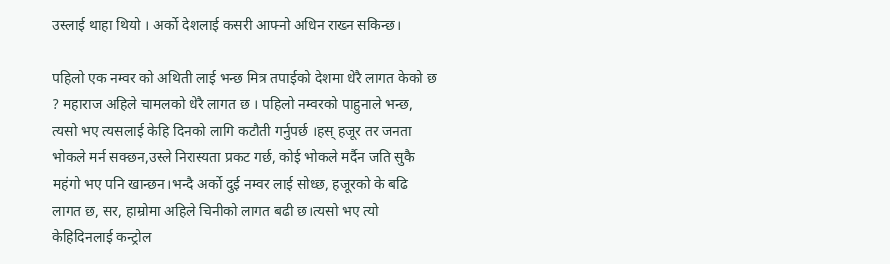उस्लाई थाहा थियो । अर्को देशलाई कसरी आफ्नो अधिन राख्न सकिन्छ।

पहिलो एक नम्वर को अथिती लाई भन्छ मित्र तपाईको देशमा धेरै लागत केको छ ? महाराज अहिले चामलको धेरै लागत छ । पहिलो नम्वरको पाहुनाले भन्छ, त्यसो भए त्यसलाई केहि दिनको लागि कटौती गर्नुपर्छ ।हस् हजूर तर जनता भोकले मर्न सक्छन,उस्ले निरास्यता प्रकट गर्छ, कोई भोकले मर्दैन जति सुकै महंगो भए पनि खान्छन।भन्दै अर्को दुई नम्वर लाई सोध्छ, हजूरको के बढि लागत छ, सर, हाम्रोमा अहिले चिनीको लागत बढी छ।त्यसो भए त्यो केहिदिनलाई कन्ट्रोल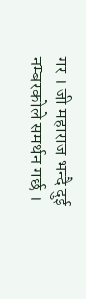गर । जी महाराज भन्दै दुई नम्बरकोले समर्थन गर्छ ।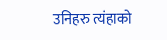उनिहरु त्यंहाको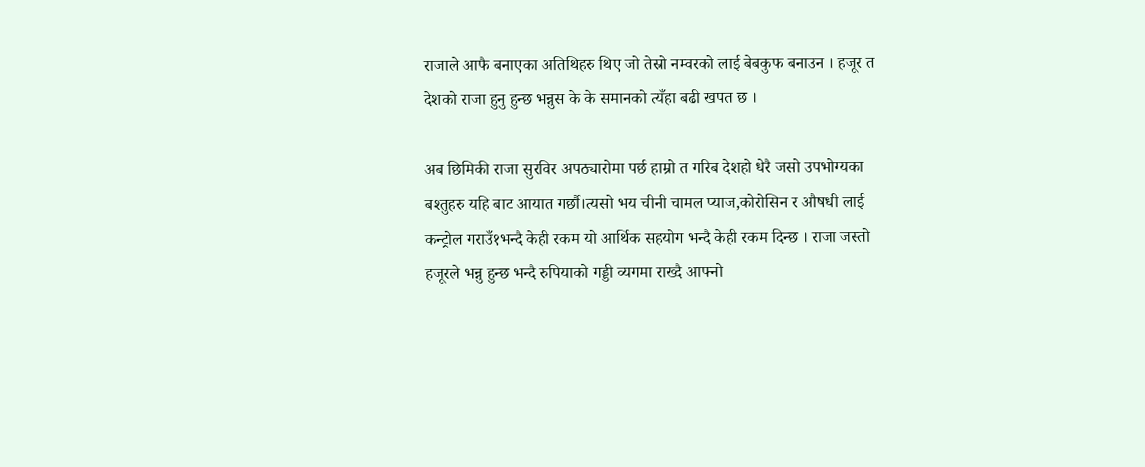राजाले आफै बनाएका अतिथिहरु थिए जो तेस्रो नम्वरको लाई बेबकुफ बनाउन । हजूर त देशको राजा हुनु हुन्छ भन्नुस के के समानको त्यँहा बढी खपत छ ।

अब छिमिकी राजा सुरविर अपठ्यारोमा पर्छ हाम्रो त गरिब देशहो धेरै जसो उपभोग्यका बश्तुहरु यहि बाट आयात गर्छौ।त्यसो भय चीनी चामल प्याज,कोरोसिन र औषधी लाई कन्ट्रोल गराउँ१भन्दै केही रकम यो आर्थिक सहयोग भन्दै केही रकम दिन्छ । राजा जस्तो हजूरले भन्नु हुन्छ भन्दै रुपियाको गड्डी व्यगमा राख्दै आफ्नो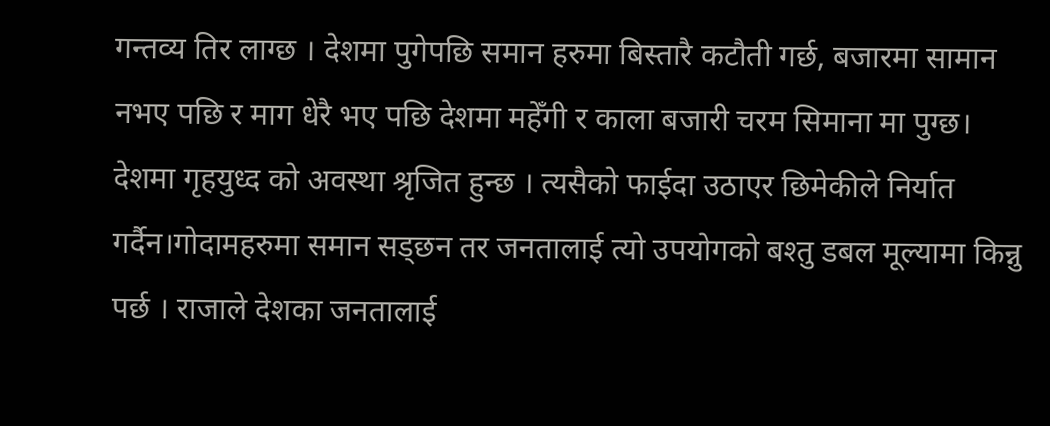गन्तव्य तिर लाग्छ । देशमा पुगेपछि समान हरुमा बिस्तारै कटौती गर्छ, बजारमा सामान नभए पछि र माग धेरै भए पछि देशमा महेँगी र काला बजारी चरम सिमाना मा पुग्छ।
देशमा गृहयुध्द को अवस्था श्रृजित हुन्छ । त्यसैको फाईदा उठाएर छिमेकीले निर्यात गर्दैन।गोदामहरुमा समान सड्छन तर जनतालाई त्यो उपयोगको बश्तु डबल मूल्यामा किन्नु पर्छ । राजाले देशका जनतालाई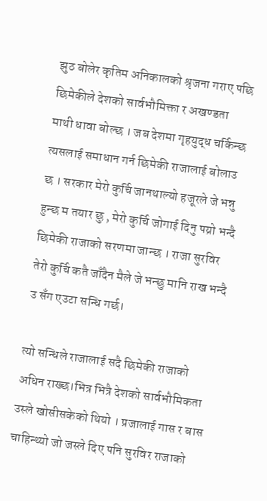झुठ बोलेर कृतिम अनिकालको श्रृजना गराए पछि छिमेकीले देशको सार्वभौमिक्ता र अखण्डता माथी धावा बोल्छ । जब देशमा गृहयुद्ध चर्किन्छ त्यसलाई समाधान गर्न छिमेकी राजालाई बोलाउ छ । सरकार मेरो कुर्चि जानथाल्यो हजूरले जे भन्नु हुन्छ म तयार छु , मेरो कुर्चि जोगाई दिनु पय्रो भन्दै छिमेकी राजाको सरणमा जान्छ । राजा सुरविर तेरो कुर्चि कतै जाँदैन मैले जे भन्छु मानि राख भन्दै उ सँग एउटा सन्धि गर्छ।

त्यो सन्धिले राजालाई सदै छिमेकी राजाको अधिन राख्छ।भित्र भित्रै देशको सार्वभौमिकता उस्ले खोसीसकेको थियो । प्रजालाई गास र बास चाहिन्थ्यो जो जस्ले दिए पनि सुरविर राजाको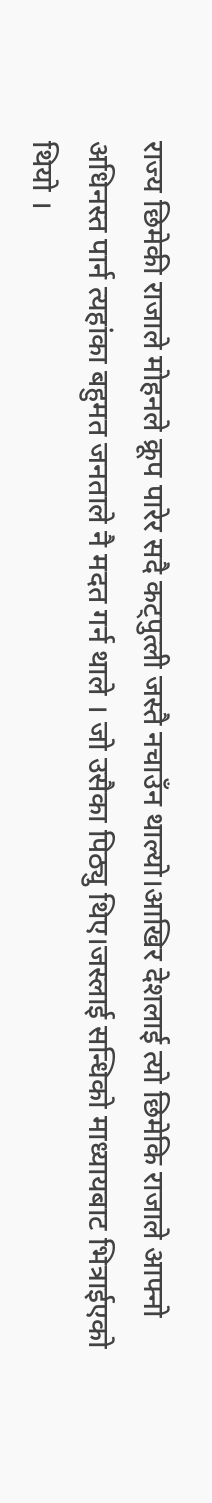राज्य छिमेकी राजाले मोहनले क्रूप पारेर सदै कट्पुत्ली जस्तै नचाउँन थाल्यो।आखिर देशलाई त्यो छिमेकि राजाले आफ्नो अधिनस्त पार्न त्यहांका बहुमत जनताले नै मदत गर्न थाले । जो उसैका पिठ्यु थिए।जस्लाई सन्धिको माध्यायबाट भित्राईएको थियो ।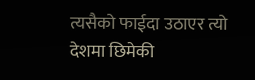त्यसैको फाईदा उठाएर त्यो देशमा छिमेकी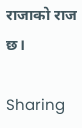राजाको राज छ।

Sharing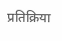प्रतिक्रिया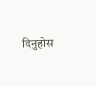दिनुहोस